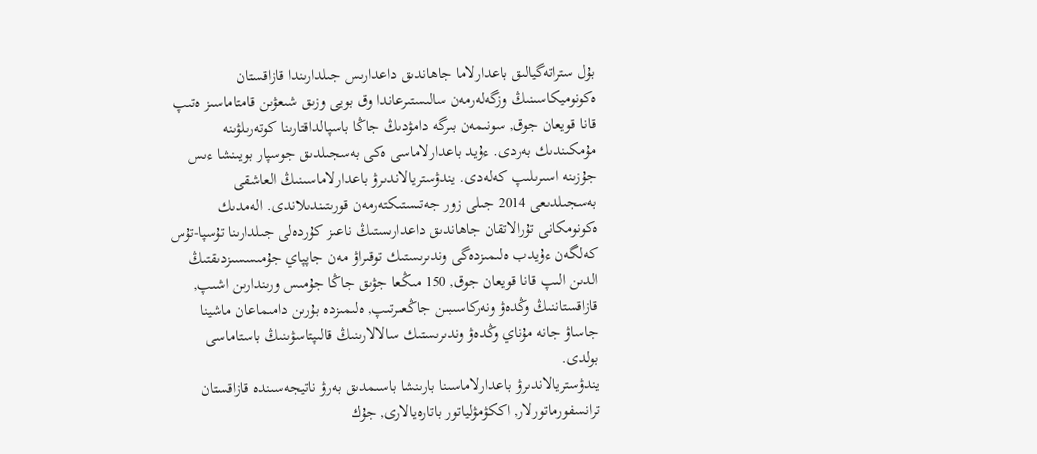بۇل ستراتەگيالىق باعدارلاما جاھاندىق داعدارىس جىلدارىندا قازاقستان ەكونوميكاسىنىڭ وزگەلەرمەن سالىستىرعاندا وق بويى وزىق شىعۋىن قامتاماسىز ەتىپ قانا قويعان جوق, سونىمەن بىرگە دامۋدىڭ جاڭا باسپالداقتارىنا كوتەرىلۋىنە مۇمكىندىك بەردى. ءۇيد باعدارلاماسى ەكى بەسجىلدىق جوسپار بويىنشا ءىس جۇزىنە اسىرىلىپ كەلەدى. يندۋستريالاندىرۋ باعدارلاماسىنىڭ العاشقى بەسجىلدىعى 2014 جىلى زور جەتىستىكتەرمەن قورىتىندىلاندى. الەمدىك ەكونومكانى تۇرالاتقان جاھاندىق داعدارىستىڭ ناعىز كۇردەلى جىلدارىنا تۇسپا-تۇس كەلگەن ءۇيدب ەلىمىزدەگى وندىرىستىك توقىراۋ مەن جاپپاي جۇمىسسىزدىقتىڭ الدىن الىپ قانا قويعان جوق, 150 مىڭعا جۋىق جاڭا جۇمىس ورىندارىن اشىپ, قازاقستاننىڭ وڭدەۋ ونەركاسىبىن جاڭعىرتىپ, ەلىمىزدە بۇرىن دامىماعان ماشينا جاساۋ جانە مۇناي وڭدەۋ وندىرىستىك سالالارىنىڭ قالىپتاسۋىنىڭ باستاماسى بولدى.
يندۋستريالاندىرۋ باعدارلاماسىنا بارىنشا باسىمدىق بەرۋ ناتيجەسىندە قازاقستان ترانسفورماتورلار, اككۋمۋلياتور باتارەيالارى, جۇك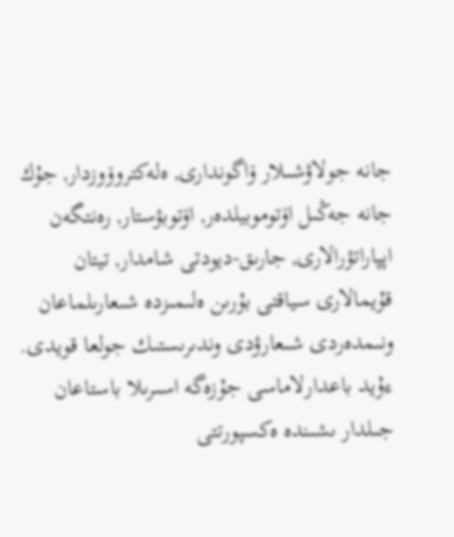جانە جولاۋشىلار ۆاگوندارى, ەلەكتروۆوزدار, جۇك جانە جەڭىل اۆتوموبيلدەر, اۆتوبۋستار, رەنتگەن اپپاراتۋرالارى, جارىق-ديودتى شامدار, تيتان قۇيمالارى سياقتى بۇرىن ەلىمىزدە شىعارىلماعان ونىمدەردى شىعارۋدى وندىرىستىك جولعا قويدى. ءۇيد باعدارلاماسى جۇزەگە اسىرىلا باستاعان جىلدار ىشىندە ەكسپورتتى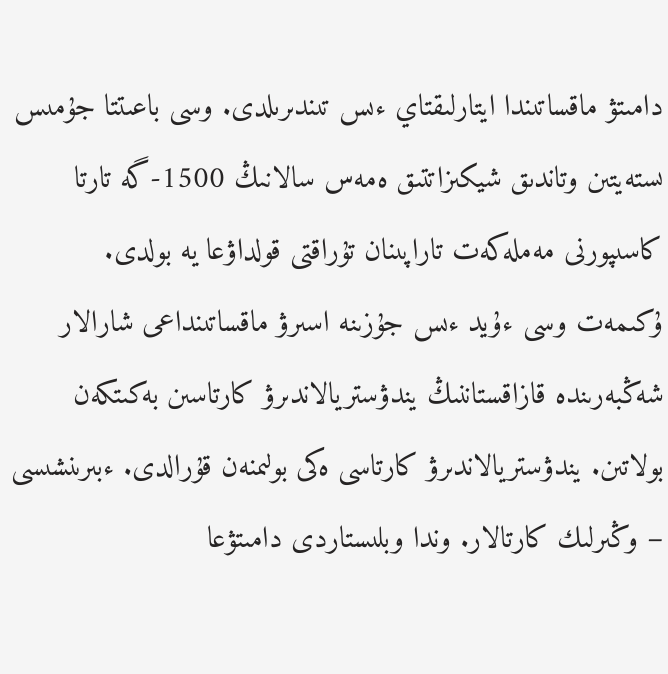دامىتۋ ماقساتىندا ايتارلىقتاي ءىس تىندىرىلدى. وسى باعىتتا جۇمىس ىستەيتىن وتاندىق شيكىزاتتىق ەمەس سالانىڭ 1500-گە تارتا كاسىپورنى مەملەكەت تاراپىنان تۇراقتى قولداۋعا يە بولدى.
ۇكىمەت وسى ءۇيد ءىس جۇزىنە اسىرۋ ماقساتىنداعى شارالار شەڭبەرىندە قازاقستاننىڭ يندۋستريالاندىرۋ كارتاسىن بەكىتكەن بولاتىن. يندۋستريالاندىرۋ كارتاسى ەكى بولىمنەن قۇرالدى. ءبىرىنشىسى – وڭىرلىك كارتالار. وندا وبلىستاردى دامىتۋعا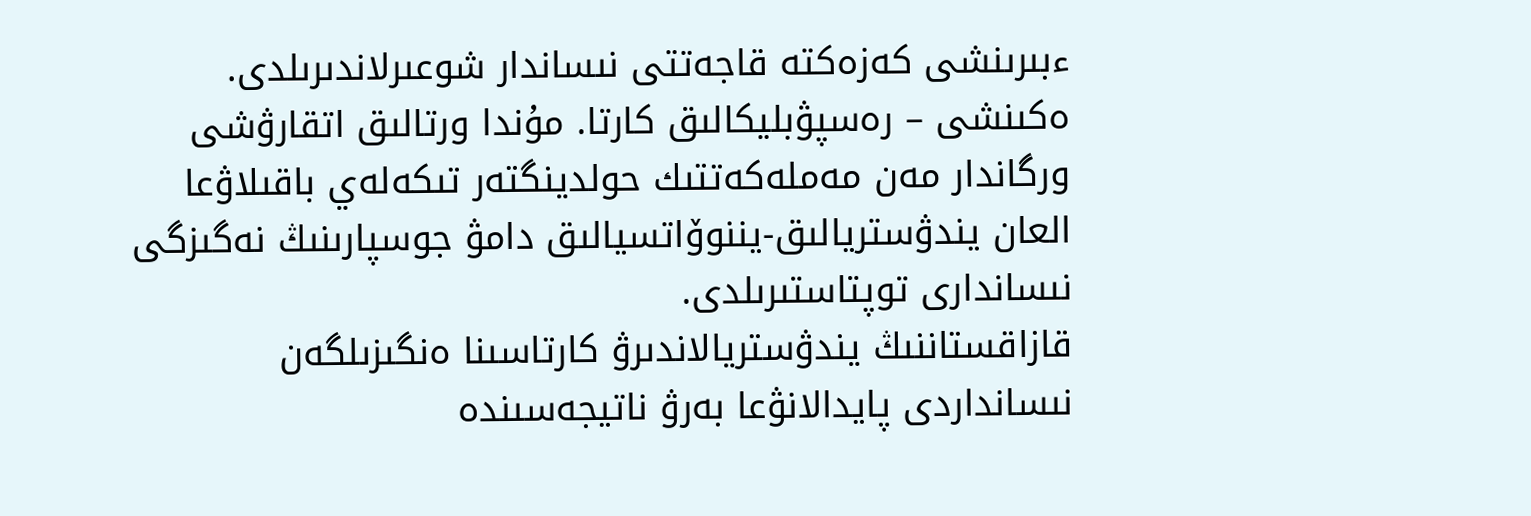ءبىرىنشى كەزەكتە قاجەتتى نىساندار شوعىرلاندىرىلدى. ەكىنشى – رەسپۋبليكالىق كارتا. مۇندا ورتالىق اتقارۋشى ورگاندار مەن مەملەكەتتىك حولدينگتەر تىكەلەي باقىلاۋعا العان يندۋستريالىق-يننوۆاتسيالىق دامۋ جوسپارىنىڭ نەگىزگى نىساندارى توپتاستىرىلدى.
قازاقستاننىڭ يندۋستريالاندىرۋ كارتاسىنا ەنگىزىلگەن نىسانداردى پايدالانۋعا بەرۋ ناتيجەسىندە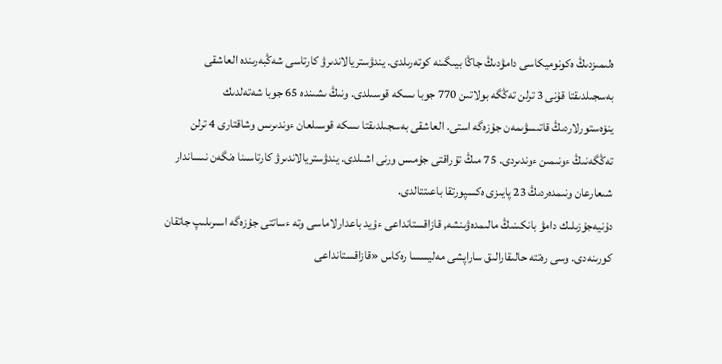ەلىمىزدىڭ ەكونوميكاسى دامۋدىڭ جاڭا بيىگىنە كوتەرىلدى. يندۋستريالاندىرۋ كارتاسى شەڭبەرىندە العاشقى بەسجىلدىقتا قۇنى 3 ترلن تەڭگە بولاتىن 770 جوبا ىسكە قوسىلدى. ونىڭ ىشىندە 65 جوبا شەتەلدىك ينۆەستورلاردىڭ قاتىسۋىمەن جۇزەگە استى. العاشقى بەسجىلدىقتا ىسكە قوسىلعان ءوندىرىس وشاقتارى 4 ترلن تەڭگەنىڭ ءونىمىن ءوندىردى. 75 مىڭ تۇراقتى جۇمىس ورنى اشىلدى. يندۋستريالاندىرۋ كارتاسىنا ەنگەن نىساندار شىعارعان ونىمدەردىڭ 23 پايىزى ەكسپورتقا باعىتتالدى.
دۇنيەجۇزىلىك دامۋ بانكىنىڭ مالىمدەۋىنشە, قازاقستانداعى ءۇيد باعدارلاماسى وتە ءساتتى جۇزەگە اسىرىلىپ جاتقان كورىنەدى. وسى رەتتە حالىقارالىق ساراپشى مەليسسا رەكاس «قازاقستانداعى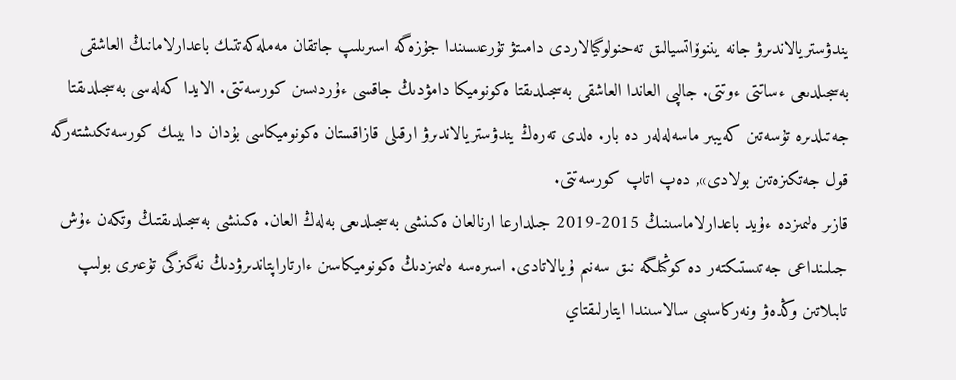يندۋستريالاندىرۋ جانە يننوۆاتسيالىق تەحنولوگيالاردى دامىتۋ تۇرعىسىندا جۇزەگە اسىرىلىپ جاتقان مەملەكەتتىك باعدارلامانىڭ العاشقى بەسجىلدىعى ءساتتى ءوتتى. جالپى العاندا العاشقى بەسجىلدىقتا ەكونوميكا دامۋدىڭ جاقسى ءۇردىسىن كورسەتتى. الايدا كەلەسى بەسجىلدىقتا جەتىلدىرە تۇسەتىن كەيبىر ماسەلەلەر دە بار. ەلدى تەرەڭ يندۋستريالاندىرۋ ارقىلى قازاقستان ەكونوميكاسى بۇدان دا بيىك كورسەتكىشتەرگە قول جەتكىزەتىن بولادى», دەپ اتاپ كورسەتتى.
قازىر ەلىمىزدە ءۇيد باعدارلاماسىنىڭ 2015-2019 جىلدارعا ارنالعان ەكىنشى بەسجىلدىعى بەلەڭ العان. ەكىنشى بەسجىلدىقتىڭ وتكەن ءۇش جىلىنداعى جەتىستىكتەر دە كوڭىلگە نىق سەنىم ۇيالاتادى. اسىرەسە ەلىمىزدىڭ ەكونوميكاسىن ءارتاراپتاندىرۋدىڭ نەگىزگى تۇعىرى بولىپ تابىلاتىن وڭدەۋ ونەركاسىبى سالاسىندا ايتارلىقتاي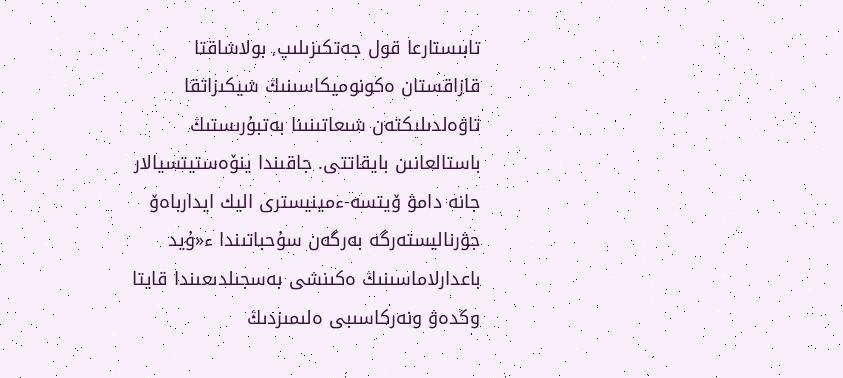تابىستارعا قول جەتكىزىلىپ, بولاشاقتا قازاقستان ەكونوميكاسىنىڭ شيكىزاتقا تاۋەلدىلىكتەن شىعاتىنىنا بەتبۇرىستىڭ باستالعانىن بايقاتتى. جاقىندا ينۆەستيتسيالار جانە دامۋ ۆيتسە-ءمينيسترى اليك ايدارباەۆ جۋرناليستەرگە بەرگەن سۇحباتىندا ء«ۇيد باعدارلاماسىنىڭ ەكىنشى بەسجىلدىعىندا قايتا وڭدەۋ ونەركاسىبى ەلىمىزدىڭ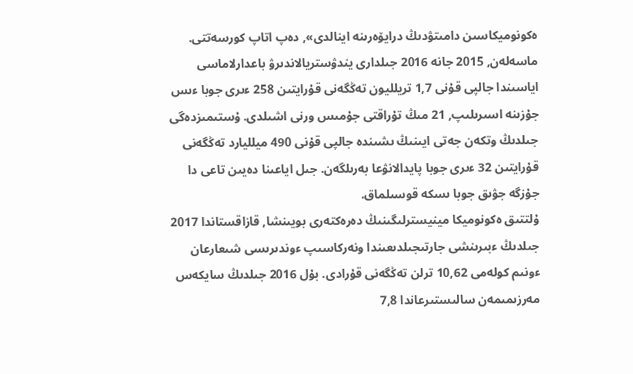ەكونوميكاسىن دامىتۋدىڭ درايۆەرىنە اينالدى», دەپ اتاپ كورسەتتى. ماسەلەن, 2015 جانە 2016 جىلدارى يندۋستريالاندىرۋ باعدارلاماسى اياسىندا جالپى قۇنى 1,7 تريلليون تەڭگەنى قۇرايتىن 258 ءىرى جوبا ءىس جۇزىنە اسىرىلىپ, 21 مىڭ تۇراقتى جۇمىس ورنى اشىلدى. ۇستىمىزدەگى جىلدىڭ وتكەن جەتى ايىنىڭ ىشىندە جالپى قۇنى 490 ميلليارد تەڭگەنى قۇرايتىن 32 ءىرى جوبا پايدالانۋعا بەرىلگەن. جىل اياعىنا دەيىن تاعى دا جۇزگە جۋىق جوبا ىسكە قوسىلماق.
ۇلتتىق ەكونوميكا مينيسترلىگىنىڭ دەرەكتەرى بويىنشا, قازاقستاندا 2017 جىلدىڭ ءبىرىنشى جارتىجىلدىعىندا ونەركاسىپ ءوندىرىسى شىعارعان ءونىم كولەمى 10,62 ترلن تەڭگەنى قۇرادى. بۇل 2016 جىلدىڭ سايكەس مەرزىمىمەن سالىستىرعاندا 7,8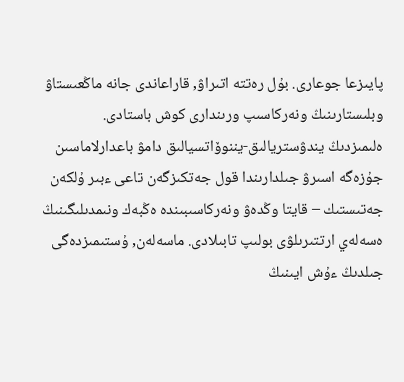پايىزعا جوعارى. بۇل رەتتە اتىراۋ, قاراعاندى جانە ماڭعىستاۋ وبلىستارىنىڭ ونەركاسىپ ورىندارى كوش باستادى.
ەلىمىزدىڭ يندۋستريالىق-يننوۆاتسيالىق دامۋ باعدارلاماسىن جۇزەگە اسىرۋ جىلدارىندا قول جەتكىزگەن تاعى ءبىر ۇلكەن جەتىستىك – قايتا وڭدەۋ ونەركاسىبىندە ەڭبەك ونىمدىلىگىنىڭ ەسەلەي ارتتىرىلۋى بولىپ تابىلادى. ماسەلەن, ۇستىمىزدەگى جىلدىڭ ءۇش ايىنىڭ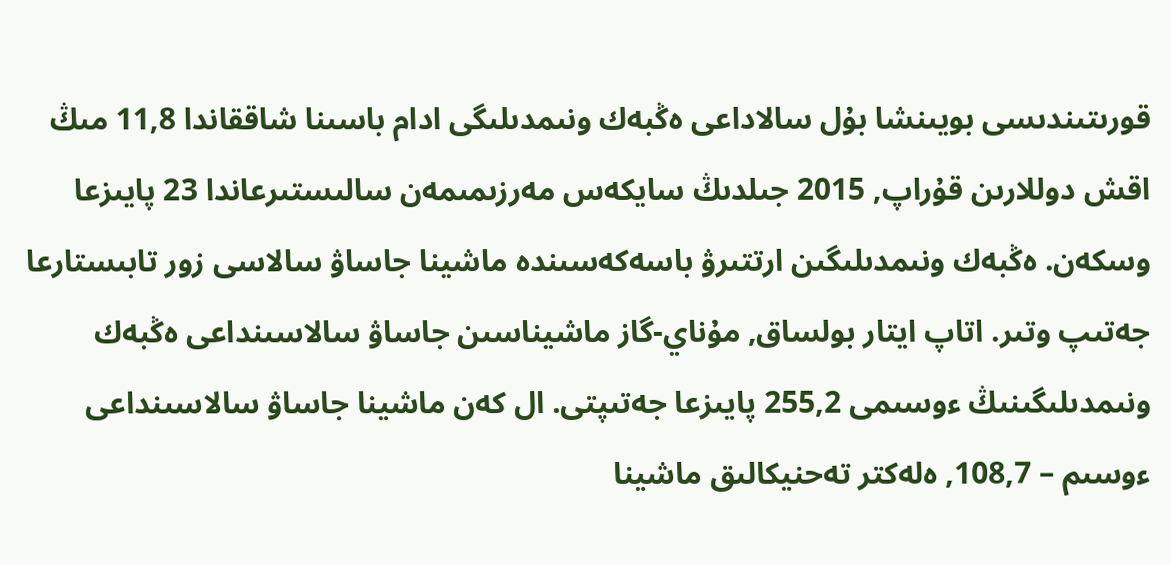قورىتىندىسى بويىنشا بۇل سالاداعى ەڭبەك ونىمدىلىگى ادام باسىنا شاققاندا 11,8 مىڭ اقش دوللارىن قۇراپ, 2015 جىلدىڭ سايكەس مەرزىمىمەن سالىستىرعاندا 23 پايىزعا وسكەن. ەڭبەك ونىمدىلىگىن ارتتىرۋ باسەكەسىندە ماشينا جاساۋ سالاسى زور تابىستارعا جەتىپ وتىر. اتاپ ايتار بولساق, مۇناي-گاز ماشيناسىن جاساۋ سالاسىنداعى ەڭبەك ونىمدىلىگىنىڭ ءوسىمى 255,2 پايىزعا جەتىپتى. ال كەن ماشينا جاساۋ سالاسىنداعى ءوسىم – 108,7, ەلەكتر تەحنيكالىق ماشينا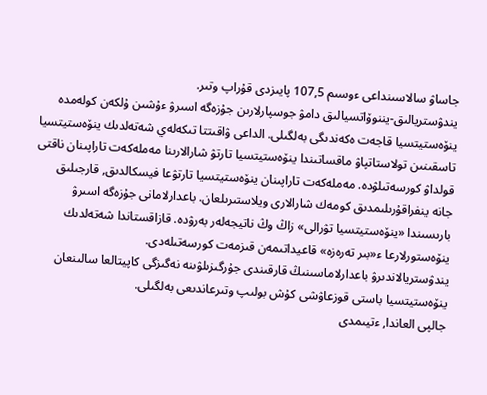جاساۋ سالاسىنداعى ءوسىم 107,5 پايىزدى قۇراپ وتىر.
يندۋستريالىق-يننوۆاتسيالىق دامۋ جوسپارلارىن جۇزەگە اسىرۋ ءۇشىن ۇلكەن كولەمدە ينۆەستيتسيا قاجەت ەكەندىگى بەلگىلى. الداعى ۋاقىتتا تىكەلەي شەتەلدىك ينۆەستيتسيا تاسقىنىن تولاستاتپاۋ ماقساتىندا ينۆەستيتسيا تارتۋ شارالارىنا مەملەكەت تاراپىنان ناقتى قولداۋ كورسەتىلۋدە. مەملەكەت تاراپىنان ينۆەستيتسيا تارتۋعا فيسكالدىق, قارجىلىق جانە ينفراقۇرىلىمدىق كومەك شارالارى ويلاستىرىلعان. باعدارلامانى جۇزەگە اسىرۋ بارىسىندا «ينۆەستيتسيا تۋرالى» زاڭ وڭ ناتيجەلەر بەرۋدە. قازاقستاندا شەتەلدىك ينۆەستورلارعا ء«بىر تەرەزە» قاعيداتىمەن قىزمەت كورسەتىلەدى.
يندۋستريالاندىرۋ باعدارلاماسىنىڭ قارقىندى جۇرگىزىلۋىنە نەگىزگى كاپيتالعا سالىنعان ينۆەستيتسيا باستى قوزعاۋشى كۇش بولىپ وتىرعاندىعى بەلگىلى.
جالپى العاندا, ءتيىمدى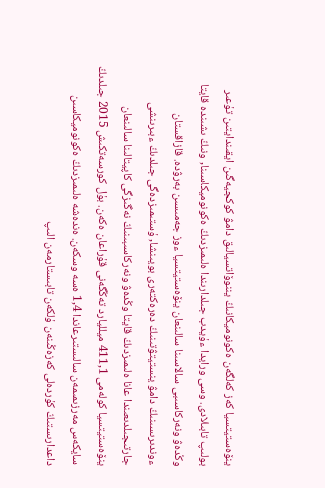ينۆەستيتسيا كەز كەلگەن ەكونوميكانىڭ يننوۆاتسيالىق دامۋ كوكجيەگىن ايقىندايتىن تۇعىر بولىپ تابىلادى. وسى ورايدا ءۇيدب جىلدارىندا ەلىمىزدىڭ ەكونوميكاسىنا, ونىڭ ىشىندە قايتا وڭدەۋ ونەركاسىبى سالاسىنا سالىنعان ينۆەستيتسيا ءوز جەمىسىن بەرۋدە. قازاقستان ءوندىرىسىنىڭ دامۋ ينستيتۋتىنىڭ دەرەكتەرى بويىنشا, ۇستىمىزدەگى جىلدىڭ ءبىرىنشى جارتىجىلدىعىندا عانا ەلىمىزدىڭ قايتا وڭدەۋ ونەركاسىبىنىڭ نەگىزگى كاپيتالىنا سالىنعان ينۆەستيتسيا كولەمى 411,1 ميلليارد تەڭگەنى قۇراعان ەكەن. بۇل كورسەتكىش 2015 جىلدىڭ سايكەس مەرزىمىمەن سالىستىرعاندا 1,4 ەسە وسكەن. ەندەشە ەلىمىزدىڭ ەكونوميكاسىن داعدارىستىڭ كۇردەلى كەزەڭىنەن ۇلكەن تابىستارمەن الىپ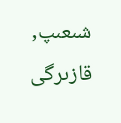شىعىپ, قازىرگى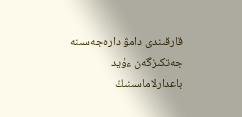قارقىندى دامۋ دارەجەسىنە جەتكىزگەن ءۇيد باعدارلاماسىنىڭ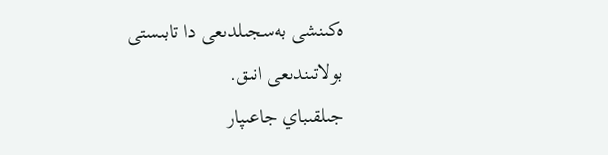ەكىنشى بەسجىلدىعى دا تابىستى بولاتىندىعى انىق.
جىلقىباي جاعىپار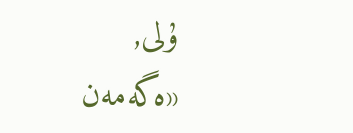ۇلى,
«ەگەمەن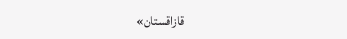قازاقستان»